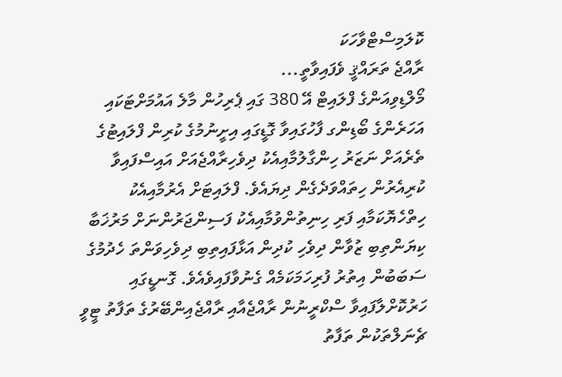ކޮލަމިސްޓްވާހަކަ
ރާއްޖެ ތަރައްޤީ ވެފައިވާތީ...
މޯލްޑިވިއަންގެ ފްލައިޓް އޭ 380 ގައި ޕެރިހުން މާލެ އައުމަށްޓަކައި އަހަރެންގެ ބޯޑިންގ ފާހުގައިވާ ގޮޑީގައި އިށީނުމުގެ ކުރިން ފްލައިޓުގެ ތެރެއަށް ނަޒަރު ހިންގާލުމާއިއެކު ދިވެހިރާއްޖެއަށް އައިސްފައިވާ ކުރިއެރުން ހިތައްވަދެގެން ދިޔައެވެ. ފްލައިޓަށް އެރުމާއިއެކު ހިތްހެޔޮކަމާއި ފަރި ހިނިތުންވުމާއިއެކު ފަސިންޖަރުންނަށް މަރުޚަބާ ކިޔަންތިބި ޒުވާން ދިވެހި ކުދިން އަޅާފައިތިބި ދިވެހިވަންތަ ހެދުމުގެ ސަބަބުން އިތުރު ފުރިހަމަކަމެއް ގެނުވާފައިވެއެވެ. ގޮނޑީގައި ހަރުކޮށްލާފައިވާ ސްކްރީނުން ރާއްޖެއާއި ރާއްޖެއިންބޭރުގެ ތަފާތު ޓީވީ ޗެނަލްތަކުން ތަފާތު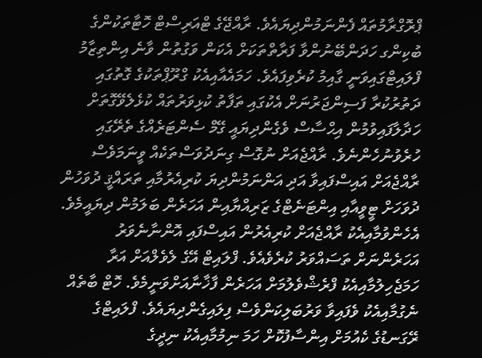ޕްރޮގްރާމުތައް ފެންނަމުންދިޔައެވެ. ރާއްޖޭގެ ޓްއަރިސްޓް ހޮޓާތަކުންގެ ބުކިންގ ހަދަންބޭނުންވާ ފަރާތްތަކަށް އެކަން ވަގުތުން ވާނެ އިންތިޒާމު ފްލައިޓްގައިވަނީ ގާއިމު ކުރެވިފައެވެ. ހަމައެއާއިއެކު ގްރޫޕްތަކުގެ ގޮތުގައި ދަތުރުކުރާ ފަސިންޖަރުނަށް އެކުގައި ތަފާތު ކުޅިވަރުތައް ކުޅެލެވޭގޮތަށް ހަދާލާފައިވުމުން އިޙްސާސް ވެގެންދިޔައީ ގޭމް ސެންޓަރެއްގެ ތެރޭގައި ހުރެވުނުހެންނެވެ. ރާއްޖެއަށް ނުގޮސް ގިނަދުވަސްތަކެއް ވީނަމަވެސް ރާއްޖެއަށް އައިސްފައިވާ އަދި އަންނަމުންދިޔަ ކުރިއެރުމާއި ތަރައްޤީ ދުވަހުން ދުވަހަށް ޓީވީއާއި އިންޓަނެޓްގެ ޒަރިއްޔާއިން އަހަރެން ބަލަމުން ދިޔައީމެވެ. އެހެންވުމާއިއެކު ރާއްޖެއަށް ކުރިއެރުން އައިސްފައި އޮންނާނެވަރު އަހަރެންނަށް ތަސައްވަރު ކުރެވެއެވެ. ފްލައިޓް އޭގެ ލެވެލްއަށް އަރާ ހަމަޖެހިލުމާއިއެކު ފްރެޝްވެލުމަށް އަހަރެން ފާޚާނާއަށްވަނީމެވެ. ހޮޓް ބާތެއް ނެގުމާއިއެކު ވެފައިވާ ވަރުބަލިކަންވެސް ފިލައިގެންދިޔައެވެ. ފްލައިޓްގެ ރޭގަނޑުގެ ކެއުމަށް އިންސާފުކޮށް ހަމަ ނިމުމާއިއެކު ނިދީގެ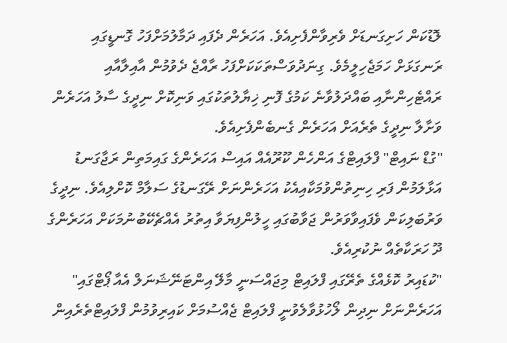ލޮޑުކަން ހަށިގަނޑަށް ވެރިވާންފެށިއެވެ. އަހަރެން ދެފައި ދަމާލުމަށްފަހު ގޮނޑީގައި ރަނގަޅަށް ހަމަޖެހިލީމެވެ. ގިނަދުވަސްތަކަކަށްފަހު ރާއްޖެ ދެވުމުން އާއިލާއާއި ރައްޓެހިންނާއި ބައްދަލުވާނެ ކަމުގެ ފޮނި ޚިޔާލުތަކުގައި ވަނިކޮށް ނިދީގެ ސާލު އަހަރެން ވަށާލާ ނިދީގެ ތެރެއަށް އަހަރެން ގެނބެންފެށިއެވެ.
"ގުޑް ނައިޓް" ފްލައިޓްގެ އަންހެން ކޫރޫއެއް އައިސް އަހަރެންގެ ގައިމަތިން ރަޖާގަނޑު އަޅާލަމުން ފަރި ހިނިތުންވުމަކާއިއެކު އަހަރެންނަށް ރޭގަނޑުގެ ސަލާމް ކޮށްލިއެވެ. ނިދީގެ ވަރުބަލިކަން ވެފައިވާވަރުން ޖަވާބުގައި ހީލުންފިޔަވާ އިތުރު އެއްޗެކޭބުނުމަކަށް އަހަރެންގެ ދޫ ހަރަކާތެއް ނުކުރިއެވެ.
"ކުޑައިރު ކޮޅެއްގެ ތެރޭގައި ފްލައިޓް މިޖައްސަނީ މާލޭ އިންޓަނޭޝަނަލް އެއާ ޕޯޓްގައި" އަހަރެންނަށް ނިދިން ލޯހުޅުވާލެވުނީ ފްލައިޓް ޖެއްސުމަށް ކައިރިވުމުން ފްލައިޓްތެރެއިން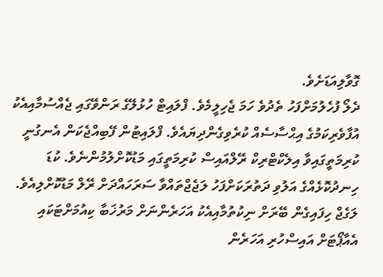ގޮވާލިއަޑަށެވެ.
ދެލޯ ފުހެލުމަށްފަހު ތެދުވެ ހަމަ ޖެހިލީމެވެ. ފްލައިޓް ހުޅުލޭގެ ރަންވޭގައި ޖެއްސުމާއިއެކު އުފާވެރިކަމުގެ އިޙްސާސެއް ކުރެވިގެންދިޔައެވެ. ފްލައިޓުން ފޭބިއްޖެކަން އެނގުނީ ކުރިމަތީގައިވާ އިލެކްޓްރިކް ރޭލްއައިސް ކުރިމަތީގައި މަޑުކޮށްލުމުންނެވެ. ކުޑަ ހިނދުކޮޅެއްގެ އަލުވި ދަތުރަކަށްފަހު ލަޖެޖްތައްވާ ސަރަހައްދަށް ރޭލް މަޑުކޮށްލިއެވެ. ލަގެޖް ހިފައިގެން ބޭރަށް ނިކުތުމާއިއެކު އަހަރެންނަށް މަރުޚަބާ ކިއުމަށްޓަކައި އެއާޕޯޓަށް އައިސްހުރި އަހަރެން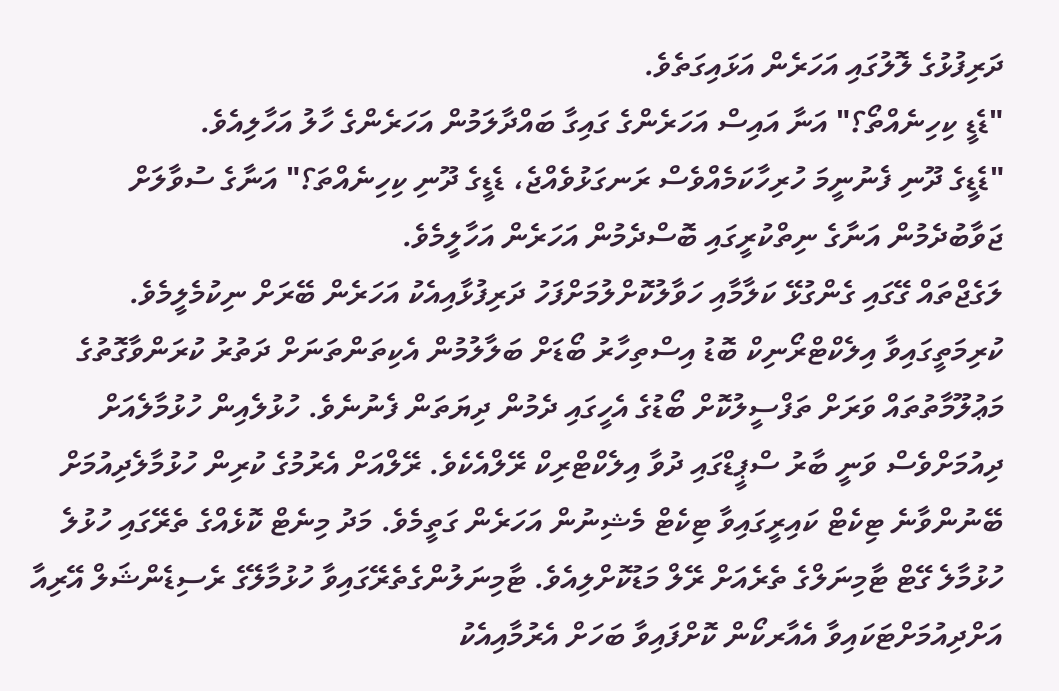ދަރިފުޅުގެ ލޮލުގައި އަހަރެން އަޅައިގަތެވެ.
"ޑެޑީ ކިހިނެއްތޯ؟" އަނާ އައިސް އަހަރެންގެ ގައިގާ ބައްދާލަމުން އަހަރެންގެ ހާލު އަހާލިއެވެ.
"ޑެޑީގެ ދޫނި ފެނުނީމަ ހުރިހާކަމެއްވެސް ރަނގަޅުވެއްޖެ، ޑެޑީގެ ދޫނި ކިހިނެއްތަ؟" އަނާގެ ސުވާލަށް ޖަވާބުދެމުން އަނާގެ ނިތްކުރީގައި ބޮސްދެމުން އަހަރެން އަހާލީމެވެ.
ލަގެޖްތައް ގޭގައި ގެންގުޅޭ ކަލާމާއި ހަވާލުކޮށްލުމަށްފަހު ދަރިފުޅާއިއެކު އަހަރެން ބޭރަށް ނިކުމެލީމެވެ.
ކުރިމަތީގައިވާ އިލެކްޓްރޯނިކް ބޮޑު އިސްތިހާރު ބޯޑަށް ބަލާލުމުން އެކިތަންތަނަށް ދަތުރު ކުރަންވާގޮތުގެ މަޢުލޫމާތުތައް ވަރަށް ތަފްސީލުކޮށް ބޯޑުގެ އެހީގައި ދެމުން ދިޔަތަން ފެނުނެވެ. ހުޅުލެއިން ހުޅުމާލެއަށް ދިއުމަށްވެސް ވަނީ ބާރު ސްޕީޑްގައި ދުވާ އިލެކްޓްރިކް ރޭލްއެކެވެ. ރޭލްއަށް އެރުމުގެ ކުރިން ހުޅުމާލެދިއުމަށް ބޭނުންވާނެ ޓިކެޓް ކައިރީގައިވާ ޓިކެޓް މެޝިނުން އަހަރެން ގަތީމެވެ. މަދު މިނެޓް ކޮޅެއްގެ ތެރޭގައި ހުޅުލެ ހުޅުމާލެ ގޭޓް ޓާމިނަލްގެ ތެރެއަށް ރޭލް މަޑުކޮށްލިއެވެ. ޓާމިނަލުންގެތެރޭގައިވާ ހުޅުމާލޭގެ ރެސިޑެންޝަލް އޭރިއާ އަށްދިއުމަށްޓަކައިވާ އެއާރކޯން ކޮށްފައިވާ ބަހަށް އެރުމާއިއެކު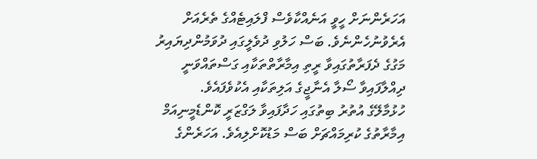އަހަރެންނަށް ހީވީ އަނެއްކާވެސް ފްލައިޓެއްގެ ތެރެއަށް އެރެވުނުހެންނެވެ. ބަސް ހަލުވި ދުވެލީގައި ދުވަމުންދިޔައިރު މަގުގެ ދެފަރާތުގައިވާ ރީތި އިމާރާތްތަކާއި ގަސްތައްވަނީ ދިއްލާފައިވާ ސޯލާ އެނާޖީގެ އަލިތަކާއި އެކުވެފައެވެ.
ހުޅުމާލޭގެ އުތުރު ބިތުގައި ހަދާފައިވާ ލަގްޒަރީ ކޮންޑެމީނިއަމް އިމާރާތުގެ ކުރިމައްޗަށް ބަސް މަޑުކޮށްލިއެވެ. އަހަރެންގެ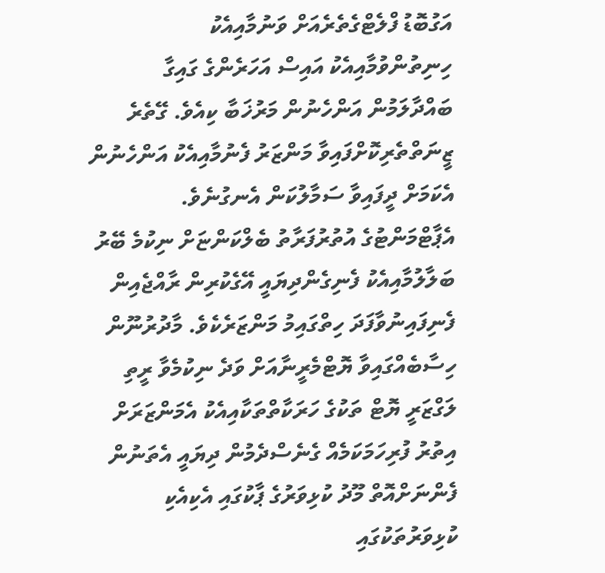އަގުބޮޑު ފްލެޓްގެތެރެއަށް ވަނުމާއިއެކު ހިނިތުންވުމާއިއެކު އައިސް އަހަރެންގެ ގައިގާ ބައްދާލަމުން އަންހެނުން މަރުޚަބާ ކިއެވެ. ގޭތެރެ ޒީނަތްތެރިކޮށްފައިވާ މަންޒަރު ފެނުމާއިއެކު އަންހެނުން އެކަމަށް ދީފައިވާ ސަމާލުކަން އެނގުނެވެ. އެޕާޓްމަންޓުގެ އުތުރުފަރާތު ބެލްކަންޏަށް ނިކުމެ ބޭރު ބަލާލުމާއިއެކު ފެނިގެންދިޔައީ އޭގެކުރިން ރާއްޖެއިން ފެނިފައިނުވާފަދަ ހިތްގައިމު މަންޒަރެކެވެ. މާދުރުނޫން ހިސާބެއްގައިވާ ޔޮޓްމެރީނާއަށް ވަދެ ނިކުމެވާ ރީތި ލަގްޒަރީ ޔޮޓް ތަކުގެ ހަރަކާތްތަކާއިއެކު އެމަންޒަރަށް އިތުރު ފުރިހަމަކަމެއް ގެނެސްދެމުން ދިޔައީ އެތަނުން ފެންނަށްއޮތް މޫދު ކުޅިވަރުގެ ޕާކުގައި އެކިއެކި ކުޅިވަރުތަކުގައި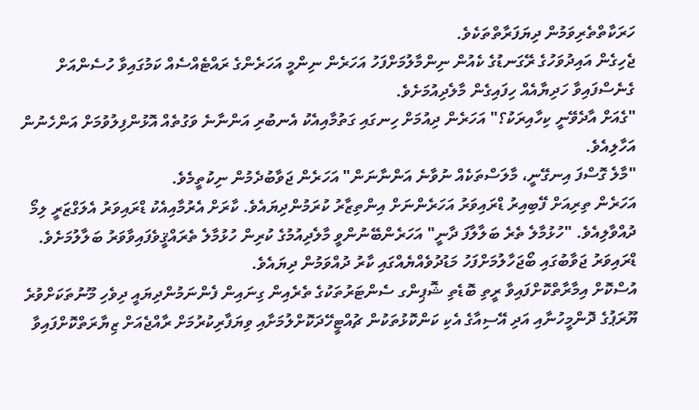ހަރަކާތްތެރިވަމުން ދިޔަފަރާތްތަކެވެ.
ޖެހިގެން އައިދުވަހުގެ ރޭގަނޑުގެ ކެއުން ނިންމާލުމަށްފަހު އަހަރެން ނިންމީ އަހަރެންގެ ރައްޓެއްސެއް ކަމުގައިވާ ހުސެންއަށް ގެނެސްފައިވާ ހަދިޔާއެއް ހިފައިގެން މާލެދިއުމަށެވެ.
"ގެއަށް އާދެވޭނީ ކިހާއިރަކު؟" އަހަރެން ދިއުމަށް ހިނގައި ގަތުމާއިއެކު އެނބުރި އަންނާނެ ވަގުތެއް އޮޅުންފިލުވުމަށް އަންހެނުން އަހާލިއެވެ.
"މާލެ ގޮސްފަ އިނގޭނީ، މާލަސްތަކެއް ނުވާނެ އަންނާނަން" އަހަރެން ޖަވާބުދެމުން ނިކުތީމެވެ.
އަހަރެން ތިރިއަށް ފޭބިއިރު ޑްރައިވަރު އަހަރެންނަށް އިންތިޒާރު ކުރަމުންދިޔައެވެ. ކާރަށް އެރުމާއިއެކު ޑްރައިވަރު އެލަގްޒަރީ ލިމޯ ދުއްވާލިއެވެ. "ހުޅުމާލެ ތެރެ ބަލާލާފަ ދާނީ" އަހަރެންބޭނުންވީ މާލެދިއުމުގެ ކުރިން ހުޅުމާލެ ތެރައްޤީވެފައިވާވަރު ބަލާލުމަށެވެ. ޑްރައިވަރު ޖަވާބުގައި ބޯޖަހާލުމަށްފަހު މަޑުދުވެއްޔެއްގައި ކާރު ދުއްވަމުން ދިޔައެވެ.
އުސްކޮށް އިމާރާތްކޮށްފައިވާ ރީތި ބޮޑެތި ޝޮޕިންގ ސެންޓަރުތަކުގެ ތެރެއިން ގިނައިން ފެންނަމުންދިޔައީ ދިވެހި މޫނުތަކަށްވުރެ ޔޫރަޕުގެ ދޮންމީހުނާއި އަދި އޭސިއާގެ އެކި ކަންކޮޅުތަކުން ޗުއްޓީހޭދަކޮށްލުމަށާއި ވިޔަފާރިކުރުމަށް ރާއްޖެއަށް ޒިޔާރަތްކޮށްފައިވާ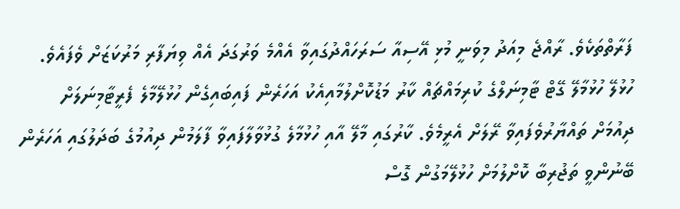ފަރާތްތަކެވެ. ރާއްޖެ މިއަދު މިވަނީ މުޅި އޭސިއާ ސަރަހައްދުގައިވާ އެއްމެ ވަރުގަދަ އެއް ވިޔަފާރި މަރުކަޒަށް ވެފައެވެ.
ހުޅުލޭ ހުޅުމާލޭ ގޭޓް ޓާމިނަލްގެ ކުރިމައްޗައް ކާރު މަޑުކޮށްލުމާއިއެކު އަހަރެން ފައިބައިގެން ހުޅުލޭމާލެ ފެރީޓާމިނަލަށް ދިއުމަށް ތައްޔާރުވެފައިވާ ރޭލަށް އެރީމެވެ. ކާރުގައި މާލޭ އާއި ހުޅުމާލެ ގުޅުވާލާފައިވާ ފާލަމުން ދިއުމުގެ ބަދަލުގައި އަހަރެން ބޭނުންވީ ތަޖުރިބާ ކޮށްލުމަށް ހުޅުލޭމަގުން ގޮސް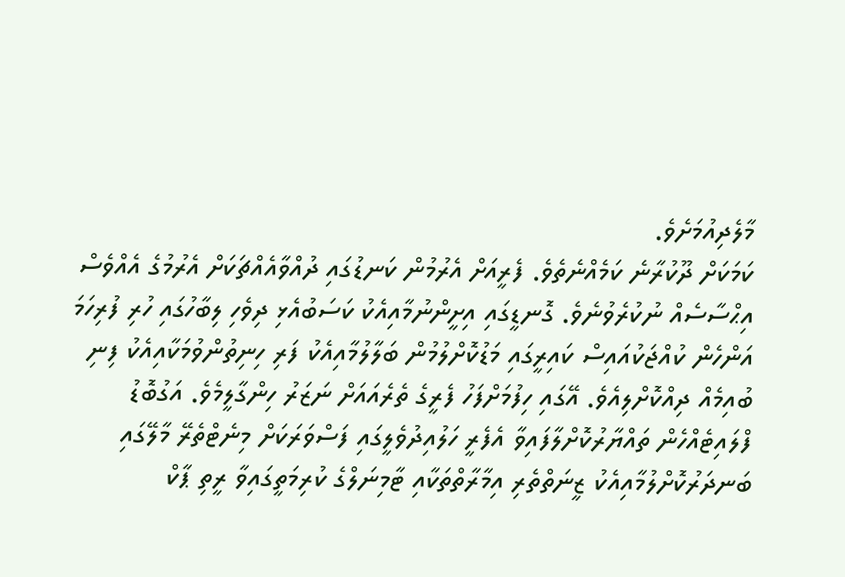މާލެދިއުމަށެވެ.
ކަމަކަށް ދޫކުރާނެ ކަމެއްނެތެވެ. ފެރީއަށް އެރުމުން ކަނޑުގައި ދުއްވާއެއްޗަކަށް އެރުމުގެ އެއްވެސް އިޙްސާސެއް ނުކުރެވުނެވެ. ގޮނޑީގައި އިށީންނުމާއިއެކު ކަސަބުއެޅި ދިވެހި ލިބާހުގައި ހުރި ފުރިހަމަ އަންހެން ކުއްޖަކުއައިސް ކައިރީގައި މަޑުކޮށްލުމުން ބަލާލުމާއިއެކު ފަރި ހިނިތުންވުމަކާއިއެކު ފިނި ބުއިމެއް ދިއްކޮށްލިއެވެ. އޭގައި ހިފުމަށްފަހު ފެރީގެ ތެރެއައަށް ނަޒަރު ހިންގާލީމެވެ. އަގުބޮޑު ފްލައިޓެއްހެން ތައްޔާރުކޮށްލާފައިވާ އެފެރީ ހަލުއިދުވެލީގައި ފަސްވަރަކަށް މިނެޓްތެރޭ މާލޭގައި ބަނދަރުކޮށްލުމާއިއެކު ޒީނަތްތެރި އިމާރާތްތަކާއި ޓާމިނަލްގެ ކުރިމަތީގައިވާ ރީތި ޕާކް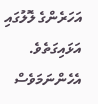އަހަރެންގެ ލޮލުގައި އަޅައިގަތެވެ. އެހެންނަމަވެސް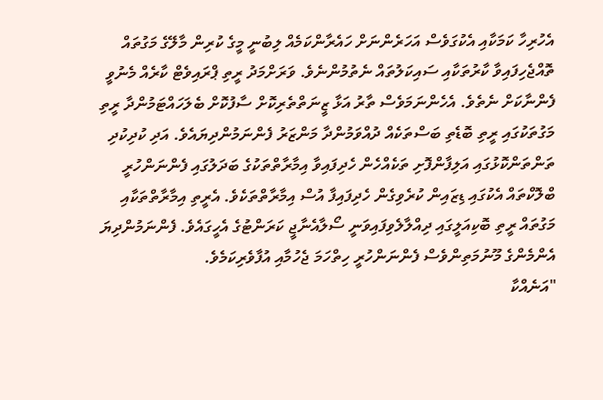އެހުރިހާ ކަމަކާއި އެކުގަވެސް އަހަރެންނަށް ހައެރާންކަމެއް ލިބުނީ މީގެ ކުރިން މާލޭގެ މަގުތައް ތޮއްޖެހިފައިވާ ކާރުތަކާއި ސައިކަލުތައް ނެތުމުންނެވެ. ވަރަށްމަދު ރީތި ޕްރައިވެޓް ކާރެއް މެނުވީ ފެންނާކަށް ނެތެވެ. އެހެންނަމަވެސް ތާރު އަޅާ ޒީނަތްތެރިކޮށް ސާފުކޮށް ބެލަހައްޓަމުންދާ ރީތި މަގުތަކުގައި ރީތި ބޮޑެތި ބަސްތަކެއް ދުއްވަމުންދާ މަންޒަރު ފެންނަމުންދިޔައެވެ. އަދި ކުދިކުދި ތަންތަންކޮޅުގައި އަލިފާންފޮށި ތަކެއްހެން ހެދިފައިވާ އިމާރާތްތަކުގެ ބަދަލުގައި ފެންނަންހުރީ ބްލޮކްތައް އެކުގައި ޑިޒައިން ކުރެވިގެން ހެދިފައިފާ އުސް އިމާރާތްތަކެވެ. އެރީތި އިމާރާތްތަކާއި މަގުތައް ރީތި ބޮކިއަލީގައި ދިއްލާލެވިފައިވަނީ ސޯލާއެނާޖީ ކަރަންޓުގެ އެހީގައެވެ. ފެންނަމުންދިޔަ އެންމެންގެ މޫނުމަތިންވެސް ފެންނަންހުރީ ހިތްހަމަ ޖެހުމާއި އުފާވެރިކަމެވެ.
"އަނެއްކާ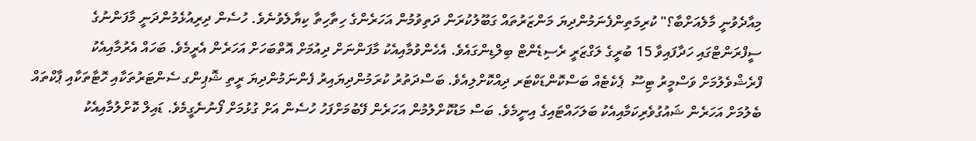މިއާދެވުނީ މާލެއަށްބާ؟" ކުރިމަތިންފެނަމުންދިޔަ މަންޒަރުތައް ގަބޫލުކުރަން ދަތިވުމުން އަހަރެންގެ ހިތާހިތާ ކިޔާލެވުނެވެ. ހުސެން ދިރިއުޅެމުންދަނީ މާފަންނުގެ ސީފްރަންޓްގައި ހަދާފައިވާ 15 ބުރީގެ ލަގްޒަރީ ރެސިޑެންޓް ބިލްޑިންގައެވެ. އެހެންވުމާއިއެކު މާފަންނަށް ދިއުމަށް އޮތްބަހަށް އަހަރެން އެރީމެވެ. ބަހައް އެރުމާއިއެކު ފްރެޝްވެލުމަށް ވަސްމީރު ޓިސޫ  ޕެކެޓެއް ބަސްކޮންޑަކްޓަރ ދިއްކޮށްލިއެވެ. ބަސްދަތުރު ކުރަމުންދިޔައިރު ފެންނަމުންދިޔަ ރީތި ޝޮޕިންގ ސެންޓަރުތަކާއި ހޮޓާތަކާއި ޕާކްތައް ބެލުމަށް އަހަރެން ޝައުގުވެރިކަމާއިއެކު ބަލަހައްޓައިގެ އިނީމެވެ. ބަސް މަޑުކޮށްލުމުން އަހަރެން ފޭބުމަށްފަހު ހުސެން އަށް ގުޅުމަށް ފޯނުނެގީމެވެ. ޑައިލް ކޮށްލުމާއިއެކު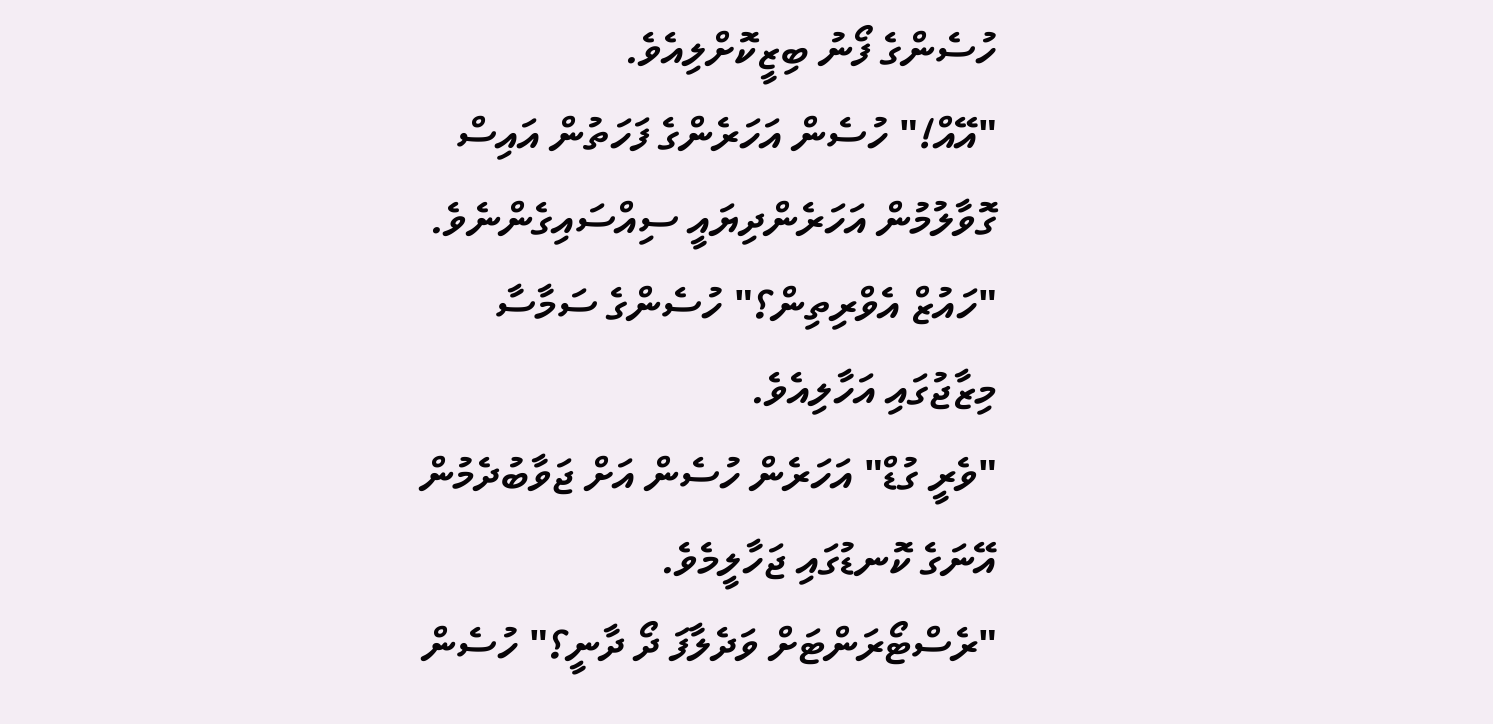ހުސެންގެ ފޯނު ބިޒީކޮށްލިއެވެ.
"އޭއް!" ހުސެން އަހަރެންގެ ފަހަތުން އައިސް ގޮވާލުމުން އަހަރެންދިޔައީ ސިއްސައިގެންނެވެ.
"ހައުޒް އެވްރިތިން؟" ހުސެންގެ ސަމާސާ މިޒާޖުގައި އަހާލިއެވެ.
"ވެރީ ގުޑް" އަހަރެން ހުސެން އަށް ޖަވާބުދެމުން އޭނަގެ ކޮނޑުގައި ޖަހާލީމެވެ.
"ރެސްޓޯރަންޓަށް ވަދެލާފަ ދޯ ދާނީ؟" ހުސެން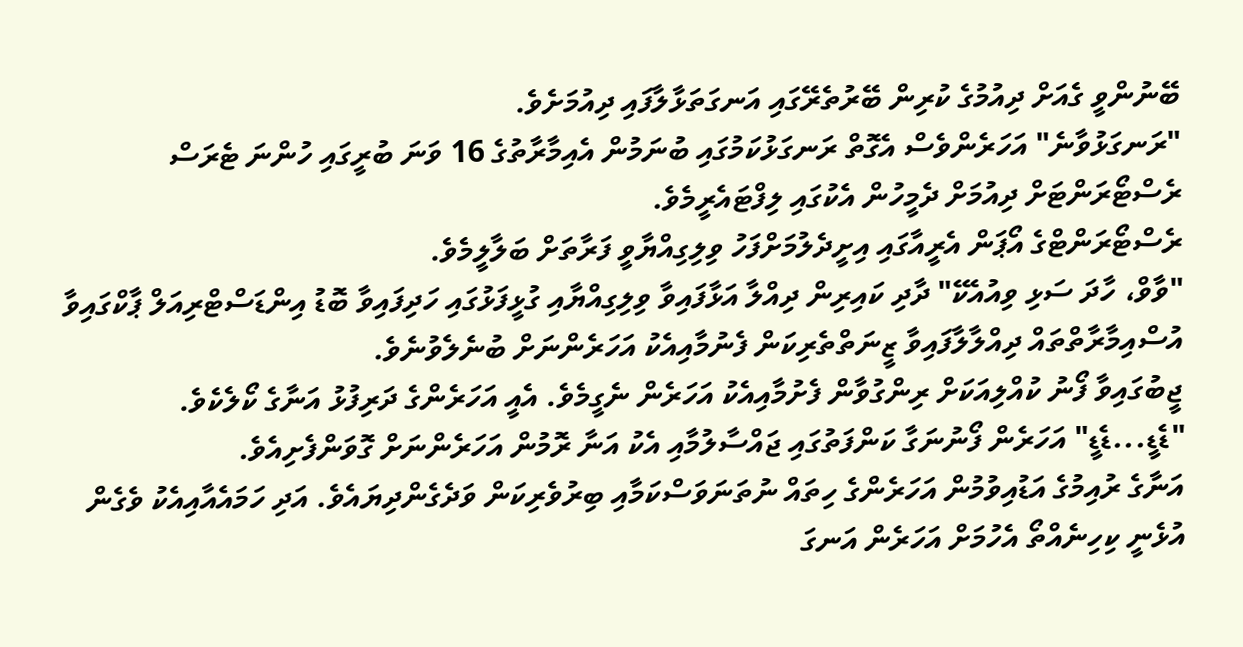ބޭނުންވީ ގެއަށް ދިއުމުގެ ކުރިން ބޭރުތެރޭގައި އަނގަތަޅާލާފައި ދިއުމަށެވެ.
"ރަނގަޅުވާނެ" އަހަރެންވެސް އެގޮތް ރަނގަޅުކަމުގައި ބުނަމުން އެއިމާރާތުގެ 16 ވަނަ ބުރީގައި ހުންނަ ޓެރަސް ރެސްޓޯރަންޓަށް ދިއުމަށް ދެމީހުން އެކުގައި ލިފްޓައެރީމެވެ.
ރެސްޓޯރަންޓްގެ އޯޕަން އެރީއާގައި އިށީދެލުމަށްފަހު ވިލިގިއްޔާވީ ފަރާތަށް ބަލާލީމެވެ.
"ވާވް، ހާދަ ސަޅި ވިއުއެކޭ" ދާދި ކައިރިން ދިއްލާ އަޅާފައިވާ ވިލިގިއްޔާއި ގުޅީފަޅުގައި ހަދިފައިވާ ބޮޑު އިންޑަސްޓްރިއަލް ޕާކްގައިވާ އުސްއިމާރާތްތައް ދިއްލާލާފައިވާ ޒީނަތްތެރިކަން ފެނުމާއިއެކު އަހަރެންނަށް ބުނެލެވުނެވެ.
ޖީބުގައިވާ ފޯނު ކުއްލިއަކަށް ރިންގުވާން ފެށުމާއިއެކު އަހަރެން ނެގީމެވެ. އެއީ އަހަރެންގެ ދަރިފުޅު އަނާގެ ކޯލެކެވެ.
"ޑެޑީ...ޑެޑީ" އަހަރެން ފޯނުނަގާ ކަންފަތުގައި ޖައްސާލުމާއި އެކު އަނާ ރޮމުން އަހަރެންނަށް ގޮވަންފެށިއެވެ.
އަނާގެ ރުއިމުގެ އަޑުއިވުމުން އަހަރެންގެ ހިތައް ނުތަނަވަސްކަމާއި ބިރުވެރިކަން ވަދެގެންދިޔައެވެ. އަދި ހަމައެއާއިއެކު ވެގެން އުޅެނީ ކިހިނެއްތޯ އެހުމަށް އަހަރެން އަނގަ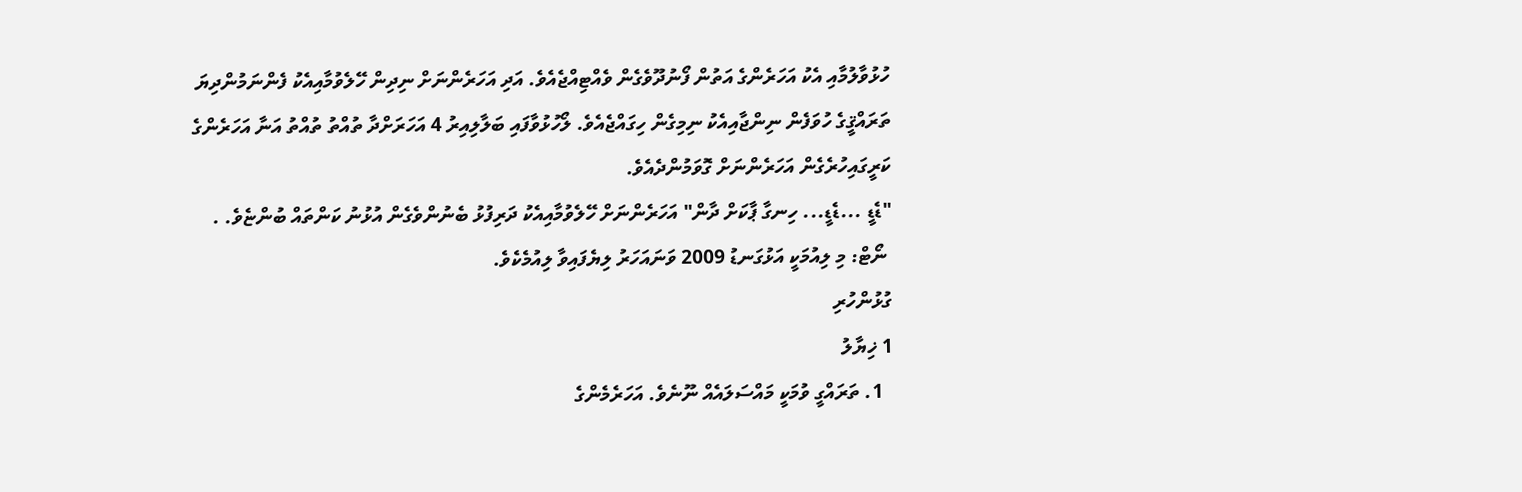ހުޅުވާލުމާއި އެކު އަހަރެންގެ އަތުން ފޯނުދޫވެގެން ވެއްޓިއްޖެއެވެ. އަދި އަހަރެންނަށް ނިދިން ހޭލެވުމާއިއެކު ފެންނަމުންދިޔަ ތަރައްޤީގެ ހުވަފެން ނިންޖާއިއެކު ނިމިގެން ހިގައްޖެއެވެ. ލޯހުޅުވާފައި ބަލާލިއިރު 4 އަހަރަށްދާ ތުއްތު ތުއްތު އަނާ އަހަރެންގެ ކަރީގައިހުރެގެން އަހަރެންނަށް ގޮވަމުންދެއެވެ.
"ޑެޑީ ...ޑެޑީ... ހިނގާ ޕާކަށް ދާން" އަހަރެންނަށް ހޭލެވުމާއިއެކު ދަރިފުޅު ބެނުންވެގެން އުޅުނު ކަންތައް ބުންޏެވެ. .
 ނޯޓް: މި ލިއުމަކީ އަޅުގަނޑު 2009 ވަނައަހަރު ލިޔެފައިވާ ލިއުމެކެވެ.
ގުޅުންހުރި
1 ޚިޔާލު
  1. ތަރައްގީ ވުމަކީ މައްސަލައެއް ނޫނެވެ. އަހަރެމެންގެ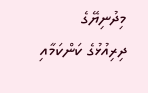މިދުނިޔޭގެ ދިރިއުޅުގެ ކަންކަމާއި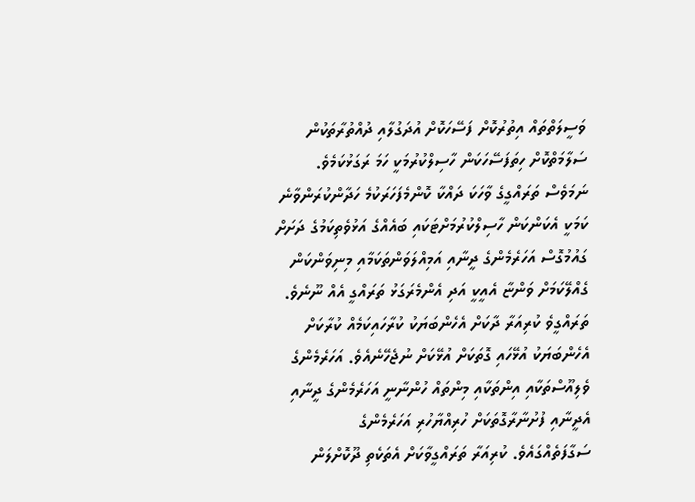ވަސީލަތްތައް އިތުރުކޮށް ފަސޭހަކޮށް އުދަގުލާއި ދުއްތުރާތަކުން ސަލާމަތްކޮށް ހިތަފަސޭހަކަން ހާސިލްކުރުމަކީ ހަމަ ރަގަޅުކަމެވެ. ނަމަވެސް ތަރައްގީގެ ވާހަކަ ދައްކާ ކޮންމެފަހަރަކުމެ ހަދާންކުރަންވާނެ ކަމަކީ އެކަންކަން ހާސިލްކުރުމަށްޓަކައި ބައެއްގެ އަޅުވެތިކަމުގެ ދަށަށް ގައުމުގޮސް އަހަރެމެންގެ ދީނާއި އަމިއްލަވަންތަކަމާއި މިނިވަންކަން ގެއްލޭކަމަށް ވަންޏާ އެއީކީ އަދި އެންމެރަގަޅު ތަރައްގީ އެއް ނޫނެވެ. ތަރައްގީވެ ކުރިއަރާ ދާކަށް އެހެންބަޔަކު ކުރާހައިކަމެއް ކުރާކަށް އެހެންބަޔަކު އުޅޭހައި ގޮތަކަށް އުޅޭކަށް ނުޖެހޭނެއެވެ. އަހަރެމެންގެ ވެލިއޫސްތަކާއި އިންތަކާއި މިންތައް ހުންނާނީ އަހަރެމެންގެ ދީނާއި އެދީނާއި ފުށުނާރާގޮތަކަށް ހުރިއްޔާހުރި އަހަރެމެންގެ ސަގާފަތެއްގައެވެ. ކުރިއަރާ ތަރައްގީވާކަށް އެތަކެތި ދޫކޮށްލަން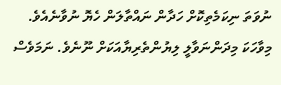ނުވަތަ ނިކަމެތިކޮށް ހަދާން ނައްތާލަން ހެޔޮ ނުވާނެއެވެ. މިވާހަކަ މިދަންނަވާލީ ލިޔުންތެރިޔާއަކަށް ނޫނެވެ. ނަމަވެސް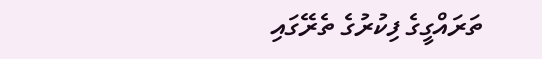ތަރައްގީގެ ފިކުރުގެ ތެރޭގައި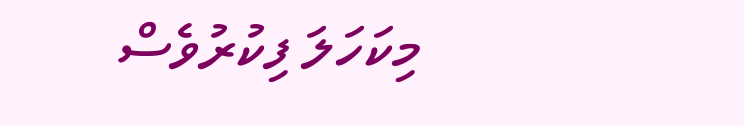މިކަހަލަ ފިކުރުވެސް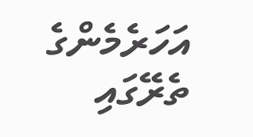އަހަރެމެންގެ ތެރޭގައި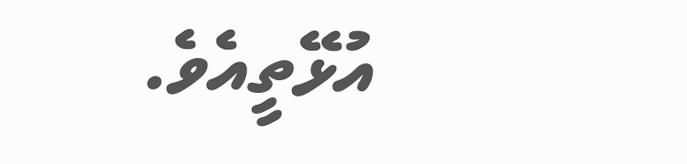އުޅޭތީއެވެ.